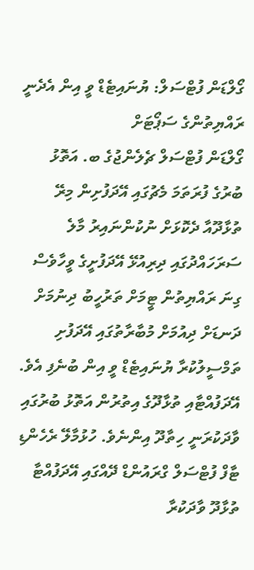ގޯލްޑަން ފުޓްސަލް: ޔުނައިޓެޑް ވީ އިން އެދެނީ ރައްޔިތުންގެ ސަޕޯޓަށް
ގޯލްޑަން ފުޓްސަލް ޗެލެންޖުގެ ބ. އަތޮޅު ބުރުގެ ފުރަތަމަ މެޗުގައި އޭދަފުށިން މިރޭ ތުޅާދޫއާ ދެކޮޅަށް ނުކުންނައިރު މާލެ ސަރަހައްދުގައި ދިރިއުޅޭ އޭދަފުށީގެ ވީހާވެސް ގިނަ ރައްޔިތުން ޓީމަށް ތަރުހީބު ދިނުމަށް ދަނޑަށް ދިއުމަށް މުބާރާތުގައި އޭދަފުށި ތަމްސީލުކުރާ ޔުނައިޓެޑް ވީ އިން ބުނެފި އެވެ.
އޭދަފުއްޓާއި ތުޅާދޫގެ އިތުރުން އަތޮޅު ބުރުގައި ވާދަކުރަނީ ހިތާދޫ އިންނެވެ. ހުޅުމާލޭ ރެހެންޑި ޓާފް ފުޓްސަލް ގްރައުންޑް ދޭއްގައި އޭދަފުއްޓާ ތުޅާދޫ ވާދަކުރާ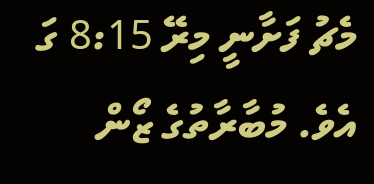މެޗު ފަށާނީ މިރޭ 8:15 ގަ އެވެ. މުބާރާތުގެ ޒޯން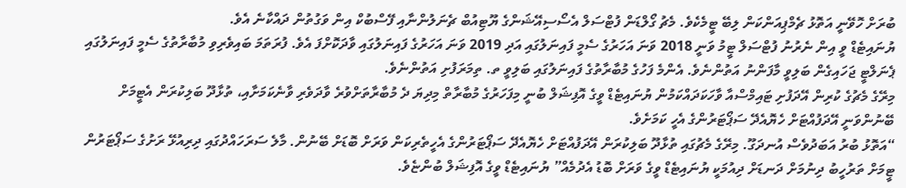ބުރަށް ހޮވޭނީ އަތޮޅު ޗެމްޕިއަންކަން ލިބޭ ޓީމެކެވެ. މެޗު ގޯލްޑަން ފުޓްސަލް އެސޯސިއޭޝަންގެ ޔޫޓިއުބް ޗެނަލުންނާއި ފޭސްބުކް އިން ވަގުތުން ދައްކާނެ އެވެ.
ޔުނައިޓެޑް ވީ އިން ނެރުނު ފުޓްސަލް ޓީމު ވަނީ 2018 ވަނަ އަހަރުގެ ސެމީ ފައިނަލުގައި އަދި 2019 ވަނަ އަހަރުގެ ފައިނަލުގައި ވާދަކޮށްފަ އެވެ. ފުރަތަމަ ބައިވެރިވި މުބާރާތުގެ ސެމީ ފައިނަލުގައި ޕެނަލްޓީ ޖަހައިގެން ބަލިވީ މާފަންނު އަތުންނެވެ. އެންމެ ފަހުގެ މުބާރާތުގެ ފައިނަލުގައި ބަލިވީ ތ. ތިމަރަފުށި އަތުންނެވެ.
މިރޭގެ މެޗުގެ ކުރިން އޭދަފުށި ޓައިމްސްއާ ވާހަކަދައްކަމުން ޔުނައިޓެޑް ވީގެ އޮފިޝަލް ބުނީ މިފަހަރުގެ މުބާރާތް މިދިޔަ ދެ މުބާރާތަށްވުރެ ވާދަވެރި ވާނެކަމަށާއި، ތުޅާދޫ ބަލިކުރަން އެޓީމަށް ބޭނުންވަނީ އޭދަފުއްޓަށް ހެޔޮއެދޭ ސަޕޯޓަރުންގެ އެހީ ކަމަށެވެ.
“އަތޮޅު ބުރު އަބަދުވެސް އުނދަގޫ. މިރޭގެ މެޗުގައި ތުޅާދޫ ބަލިކުރަން އޭދަފުއްޓަށް ހެޔޮއެދޭ ސަޕޯޓަރުންގެ އެހީތެރިކަން ވަރަށް ބޮޑަށް ބޭނުން. މާލެ ސަރަހައްދުގައި ދިރިއުޅޭ ރަށުގެ ސަޕޯޓަރުން ޓީމަށް ތަރުހީބު ދިނުމަށް ދަނޑަށް ދިއުމަކީ ޔުނައިޓެޑް ވީގެ ވަރަށް ބޮޑު އެދުމެއް” ޔުނައިޓެޑް ވީގެ އޮފިޝަލް ބުންޏެވެ.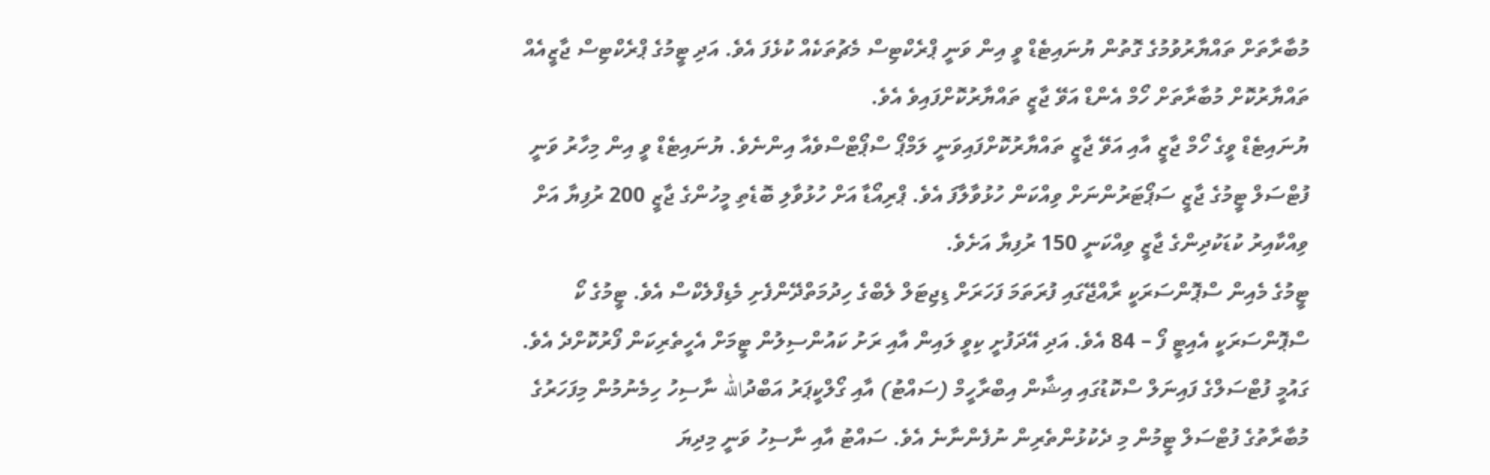މުބާރާތަށް ތައްޔާރުވުމުގެ ގޮތުން ޔުނައިޓެޑް ވީ އިން ވަނީ ޕްރެކްޓިސް މެޗުތަކެއް ކުޅެފަ އެވެ. އަދި ޓީމުގެ ޕްރެކްޓިސް ޖާޒީއެއް ތައްޔާރުކޮށް މުބާރާތަށް ހޯމް އެންޑް އަވޭ ޖާޒީ ތައްޔާރުކޮށްފައިވެ އެވެ.
ޔުނައިޓެޑް ވީގެ ހޯމް ޖާޒީ އާއި އަވޭ ޖާޒީ ތައްޔާރުކޮށްފައިވަނީ ލަމްޕޯ ސްޕޯޓްސްވެއާ އިންނެވެ. ޔުނައިޓެޑް ވީ އިން މިހާރު ވަނީ ފުޓްސަލް ޓީމުގެ ޖާޒީ ސަޕޯޓަރުންނަށް ވިއްކަން ހުޅުވާލާފަ އެވެ. ޕްރިއޯޑާ އަށް ހުޅުވާލި ބޮޑެތި މީހުންގެ ޖާޒީ 200 ރުފިޔާ އަށް ވިއްކާއިރު ކުޑަކުދިންގެ ޖާޒީ ވިއްކަނީ 150 ރުފިޔާ އަށެވެ.
ޓީމުގެ މެއިން ސްޕޮންސަރަކީ ރާއްޖޭގައި ފުރަތަމަ ފަހަރަށް ޑިޖިޓަލް ލެބްގެ ހިދުމަތްދޭންފެށި މެޑިފްލެކްސް އެވެ. ޓީމުގެ ކޯ ސްޕޮންސަރަކީ އެއިޓީ ފޯ – 84 އެވެ. އަދި އޭދަފުށީ ކިވީ ލައިން އާއި ރަށު ކައުންސިލުން ޓީމަށް އެހީތެރިކަން ފޯރުކޮށްދެ އެވެ.
ގައުމީ ފުޓްސަލްގެ ފައިނަލް ސްކޮޑުގައި އިޝާން އިބްރާހީމް (ސައްޓު) އާއި ގޯލްކީޕަރު އަބްދުالله ނާސިހު ހިމެނުމުން މިފަހަރުގެ މުބާރާތުގެ ފުޓްސަލް ޓީމުން މި ދެކުޅުންތެރިން ނުފެންނާނެ އެވެ. ސައްޓު އާއި ނާސިހު ވަނީ މިދިޔަ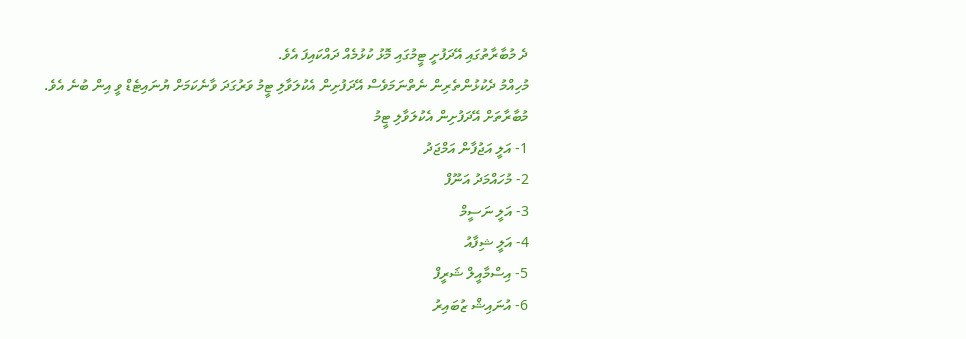ދެ މުބާރާތުގައި އޭދަފުށީ ޓީމުގައި މޮޅު ކުޅުމެއް ދައްކައިފަ އެވެ.
މުހިއްމު ދެކުޅުންތެރިން ނެތްނަމަވެސް އޭދަފުށިން އެކުލަވާލި ޓީމު ވަރުގަދަ ވާނެކަމަށް ޔުނައިޓެޑް ވީ އިން ބުނެ އެވެ.
މުބާރާތަށް އޭދަފުށިން އެކުލަވާލި ޓީމު
1- އަލީ އަޖުފާން އަމްޖަދު
2- މުހައްމަދު އަނޫފް
3- އަލީ ނަސީމް
4- އަލީ ޝިފާއު
5- އިސްމާއީލް ޝަރީފް
6- އުނައިޝް ޒުބައިރު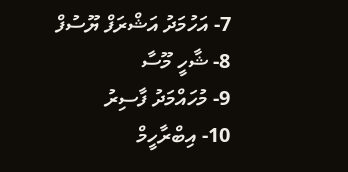7- އަހުމަދު އަޝްރަފް ޔޫސުފް
8- ޝާހީ މޫސާ
9- މުހައްމަދު ފާސިރު
10- އިބްރާހީމް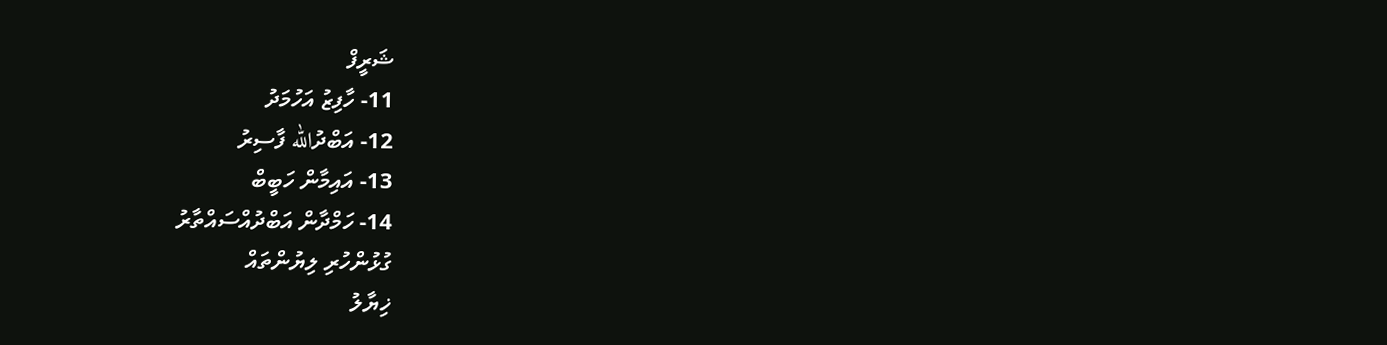ޝަރީފް
11- ހާފިޒު އަހުމަދު
12- އަބްދުالله ފާސިރު
13- އައިމާން ހަބީބް
14- ހަމްދާން އަބްދުއްސައްތާރު
ގުޅުންހުރި ލިޔުންތައް
ޚިޔާލު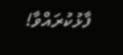ފާޅުކުރައްވާ!